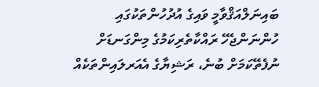ބައިނަލްއަޤްވާމީ ވައިގެ އުދުހުންތަކުގައި ހުންނަންޖެހޭ ރައްކާތެރިކަމުގެ މިންގަނޑަށް ނުފެތޭކަމަށް ބުނެ، ރަޝިޔާގެ އެއަރލައިންތަކެއް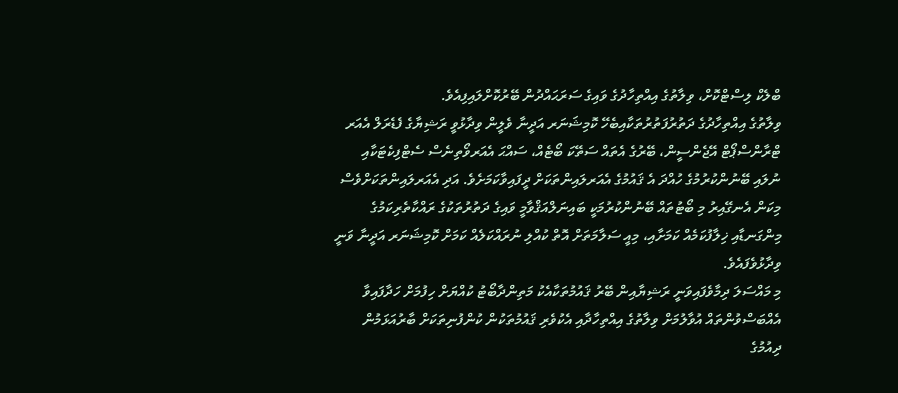ބްލެކް ލިސްޓްކޮށް، ވިލާތުގެ އިއްތިހާދުގެ ވައިގެ ސަރަޙައްދުން ބޭރުކޮށްލައިފިއެވެ.
ވިލާތުގެ އިއްތިހާދުގެ ދަތުރުފަތުރުތަކާއިބެހޭ ކޮމިޝަނަރ އަދީނާ ވެލީން ވިދާޅުވީ ރަޝިޔާގެ ފެޑެރަލް އެއަރ ޓްރާންސްޕޯޓް އޭޖެންސީން، ބޭރުގެ އެތައް ސަތޭކަ ބޯޓެއް، ސައްޙަ އެއަރވޯތިނެސް ސެޓްފިކެޓަކާއި ނުލައި ބޭނުންކުރުމުގެ ހުއްދަ އެ ޤައުމުގެ އެއަރލައިންތަކަށް ދީފައިވާކަމަށެވެ. އަދި އެއަރލައިންތަކަށްވެސް މިކަން އެނގޭއިރު މި ބޯޓުތައް ބޭނުންކުރުމަކީ ބައިނަލްއަޤްވާމީ ވައިގެ ދަތުރުތަކުގެ ރައްކާތެރިކަމުގެ މިންގަނޑާއި ޚިލާފުކަމެއް ކަމަށާއި، މިއީ ސަލާމަތަށް އޮތް ކުއްލި ނުރައްކަލެއް ކަމަށް ކޮމިޝަނަރ އަދީނާ ވަނީ ވިދާޅުވެފައެވެ.
މި މައްސަލަ ދިމާވެފައިވަނީ ރަޝިޔާއިން ބޭރު ޤައުމުތަކާއެކު މަތިންދާބޯޓު ކުއްޔަށް ހިފުމަށް ހަދާފައިވާ އެއްބަސްވުންތައް އުވާލުމަށް ވިލާތުގެ އިއްތިހާދާއި އެކުވެރި ޤައުމުތަކުން ކުންފުނިތަކަށް ބާރުއަޅަމުން ދިއުމުގެ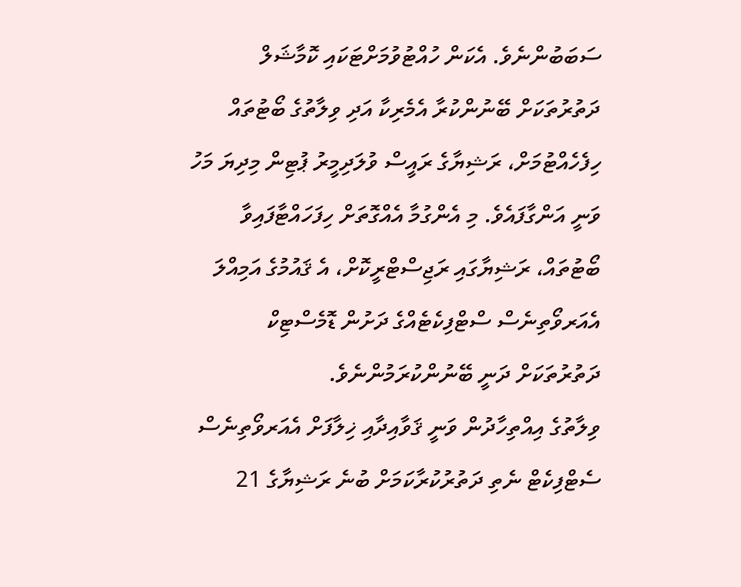ސަބަބުންނެވެ. އެކަން ހުއްޓުވުމަށްޓަކައި ކޮމާޝަލް ދަތުރުތަކަށް ބޭނުންކުރާ އެމެރިކާ އަދި ވިލާތުގެ ބޯޓުތައް ހިފެހެއްޓުމަށް، ރަޝިޔާގެ ރައީސް ވުލަދިމީރު ޕުޓިން މިދިޔަ މަހު ވަނީ އަންގާފައެވެ. މި އެންގުމާ އެއްގޮތަށް ހިފަހައްޓާފައިވާ ބޯޓުތައް، ރަޝިޔާގައި ރަޖިސްޓްރީކޮށް، އެ ޤައުމުގެ އަމިއްލަ އެއަރވޯތިނެސް ސްޓްފިކެޓެއްގެ ދަށުން ޑޮމެސްޓިކް ދަތުރުތަކަށް ދަނީ ބޭނުންކުރަމުންނެވެ.
ވިލާތުގެ އިއްތިހާދުން ވަނީ ޤަވާއިދާއި ޚިލާފަށް އެއަރވޯތިނެސް ސެޓްފިކެޓް ނެތި ދަތުރުކުރާކަމަށް ބުނެ ރަޝިޔާގެ 21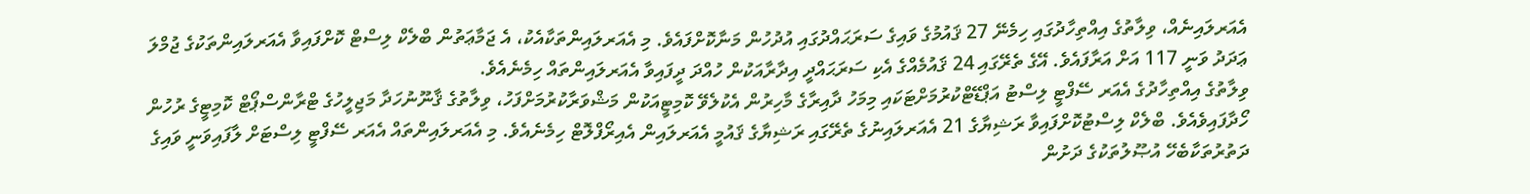އެއަރލައިނެއް، ވިލާތުގެ އިއްތިހާދުގައި ހިމެނޭ 27 ޤައުމުގެ ވައިގެ ސަރަޙައްދުގައި އުދުހުން މަނާކޮށްފައެވެ. މި އެއަރލައިންތަކާއެކު، އެ ޖަމާޢަތުން ބްލެކް ލިސްޓް ކޮށްފައިވާ އެއަރލައިންތަކުގެ ޖުމްލަ ޢަދަދު ވަނީ 117 އަށް އަރާފައެވެ. އޭގެ ތެރޭގައި 24 ޤައުމެއްގެ އެކި ސަރަޙައްދީ އިދާރާއަކުން ހުއްދަ ދީފައިވާ އެއަރލައިންތައް ހިމެނެއެވެ.
ވިލާތުގެ އިއްތިހާދުގެ އެއަރ ސޭފްޓީ ލިސްޓު އަޕްޑޭޓްކުރުމަށްޓަކައި މިމަހު ދާއިރާގެ މާހިރުން އެކުލެވޭ ކޮމިޓީއަކުން މަޝްވަރާކުރުމަށްފަހު، ވިލާތުގެ ޤާނޫނުހަދާ މަޖިލީހުގެ ޓްރާންސްޕޯޓް ކޮމިޓީގެ ރުހުން ހޯދާފައިވެއެވެ. ބްލެކް ލިސްޓުކޮށްފައިވާ ރަޝިޔާގެ 21 އެއަރލައިނުގެ ތެރޭގައި ރަޝިޔާގެ ޤައުމީ އެއަރލައިން އެއިރޯފްލޮޓް ހިމެނެއެވެ. މި އެއަރލައިންތައް އެއަރ ސޭފްޓީ ލިސްޓަށް ލާފައިވަނީ ވައިގެ ދަތުރުތަކާބެހޭ އުޞޫލުތަކުގެ ދަށުން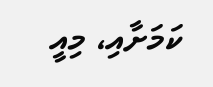ކަމަށާއި، މިއީ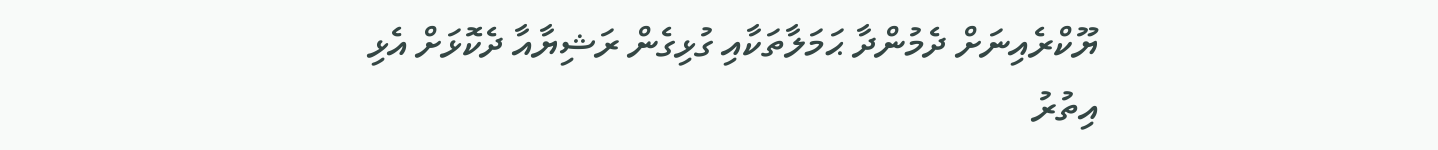ޔޫކްރެއިނަށް ދެމުންދާ ޙަމަލާތަކާއި ގުޅިގެން ރަޝިޔާއާ ދެކޮޅަށް އެޅި އިތުރު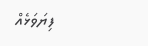ފިޔަވަޅެއް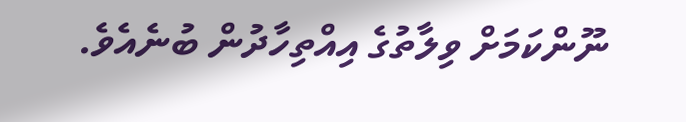ނޫންކަމަށް ވިލާތުގެ އިއްތިހާދުން ބުނެއެވެ.